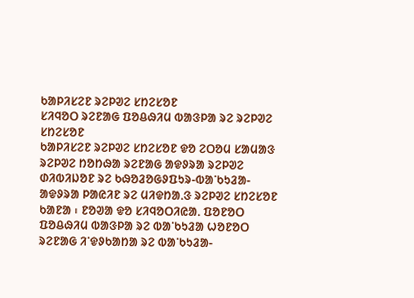ᱠᱟᱞᱤᱥᱮᱱ ᱨᱮᱞᱣᱮ ᱥᱴᱮᱥᱚᱱ
ᱥᱤᱧᱚᱛ ᱨᱮᱱᱟᱜ ᱯᱚᱪᱷᱤᱢ ᱵᱟᱝᱞᱟ ᱨᱮ ᱨᱮᱞᱣᱮ ᱥᱴᱮᱥᱚᱱ
ᱠᱟᱞᱤᱥᱮᱱ ᱨᱮᱞᱣᱮ ᱥᱴᱮᱥᱚᱱ ᱫᱚ ᱮᱛᱚᱢ ᱥᱟᱢᱟᱝ ᱨᱮᱞᱣᱮ ᱴᱚᱴᱷᱟ ᱨᱮᱱᱟᱜ ᱟᱫᱽᱨᱟ ᱨᱮᱞᱣᱮ ᱰᱤᱵᱤᱡᱚᱱ ᱨᱮ ᱠᱷᱚᱲᱚᱜᱽᱯᱩᱨ-ᱵᱟᱸᱠᱩᱲᱟ-ᱟᱫᱽᱨᱟ ᱞᱟᱭᱤᱱ ᱨᱮ ᱢᱤᱫᱴᱟᱹᱝ ᱨᱮᱞᱣᱮ ᱥᱴᱮᱥᱚᱱ ᱠᱟᱱᱟ ᱾ ᱱᱚᱣᱟ ᱫᱚ ᱥᱤᱧᱚᱛᱤᱭᱟᱹ ᱯᱚᱱᱚᱛ ᱯᱚᱪᱷᱤᱢ ᱵᱟᱝᱞᱟ ᱨᱮ ᱵᱟᱸᱠᱩᱲᱟ ᱦᱚᱱᱚᱛ ᱨᱮᱱᱟᱜ ᱤᱸᱫᱽᱠᱟᱴᱟ ᱨᱮ ᱵᱟᱸᱠᱩᱲᱟ-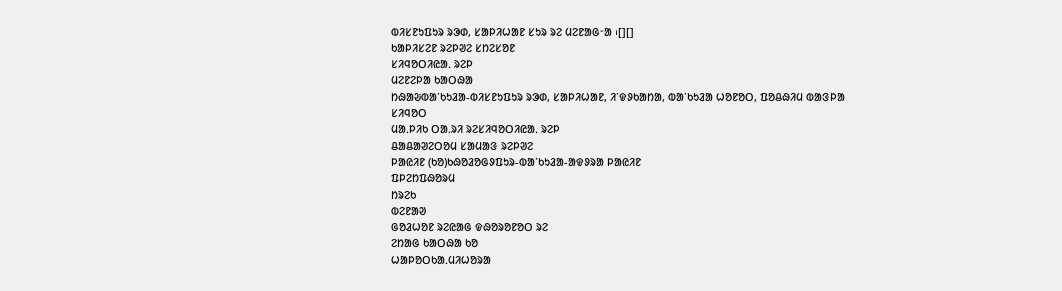ᱵᱤᱥᱱᱩᱯᱩᱨ ᱨᱳᱰ, ᱥᱟᱞᱤᱦᱟᱱ ᱥᱩᱨ ᱨᱮ ᱢᱮᱱᱟᱜᱼᱟ ᱾[][]
ᱠᱟᱞᱤᱥᱮᱱ ᱨᱮᱞᱣᱮ ᱥᱴᱮᱥᱚᱱ
ᱥᱤᱧᱚᱛᱤᱭᱟᱹ ᱨᱮᱞ
ᱢᱮᱱᱮᱞᱟ ᱠᱟᱛᱷᱟ
ᱴᱷᱟᱶᱵᱟᱸᱠᱩᱲᱟ-ᱵᱤᱥᱱᱩᱯᱩᱨ ᱨᱳᱰ, ᱥᱟᱞᱤᱦᱟᱱ, ᱤᱸᱫᱽᱠᱟᱴᱟ, ᱵᱟᱸᱠᱩᱲᱟ ᱦᱚᱱᱚᱛ, ᱯᱚᱪᱷᱤᱢ ᱵᱟᱝᱞᱟ
ᱥᱤᱧᱚᱛ
ᱢᱟᱹᱞᱤᱠ ᱛᱟᱹᱨᱤ ᱨᱮᱥᱤᱧᱚᱛᱤᱭᱟᱹ ᱨᱮᱞ
ᱪᱟᱪᱟᱣᱮᱛᱚᱢ ᱥᱟᱢᱟᱝ ᱨᱮᱞᱣᱮ
ᱞᱟᱭᱤᱱ (ᱠᱚ)ᱠᱷᱚᱲᱚᱜᱽᱯᱩᱨ-ᱵᱟᱸᱠᱩᱲᱟ-ᱟᱫᱽᱨᱟ ᱞᱟᱭᱤᱱ
ᱯᱞᱮᱴᱯᱷᱚᱨᱢ
ᱴᱨᱮᱠ
ᱵᱮᱱᱟᱣ
ᱜᱚᱲᱦᱚᱱ ᱨᱮᱭᱟᱜ ᱫᱷᱚᱨᱚᱱᱚᱛ ᱨᱮ
ᱮᱴᱟᱜ ᱠᱟᱛᱷᱟ ᱠᱚ
ᱦᱟᱞᱚᱛᱠᱟᱹᱢᱤᱦᱚᱨᱟ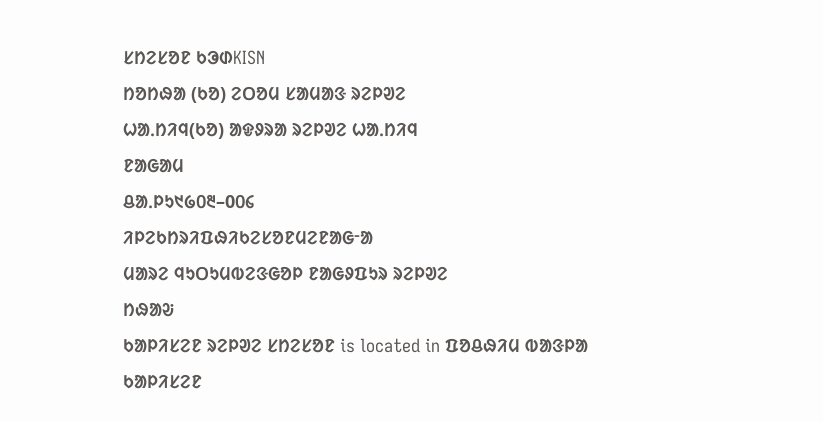ᱥᱴᱮᱥᱚᱱ ᱠᱳᱰKISN
ᱴᱚᱴᱷᱟ (ᱠᱚ) ᱮᱛᱚᱢ ᱥᱟᱢᱟᱝ ᱨᱮᱞᱣᱮ
ᱦᱟᱹᱴᱤᱧ(ᱠᱚ) ᱟᱫᱽᱨᱟ ᱨᱮᱞᱣᱮ ᱦᱟᱹᱴᱤᱧ
ᱱᱟᱜᱟᱢ
ᱪᱟᱹᱞᱩ᱑᱙᱐᱓–0᱐᱔
ᱤᱞᱮᱠᱴᱨᱤᱯᱷᱤᱠᱮᱥᱚᱱᱢᱮᱱᱟᱜᱼᱟ
ᱢᱟᱨᱮ ᱧᱩᱛᱩᱢᱵᱮᱝᱜᱚᱞ ᱱᱟᱜᱽᱯᱩᱨ ᱨᱮᱞᱣᱮ
ᱴᱷᱟᱶ
ᱠᱟᱞᱤᱥᱮᱱ ᱨᱮᱞᱣᱮ ᱥᱴᱮᱥᱚᱱ is located in ᱯᱚᱪᱷᱤᱢ ᱵᱟᱝᱞᱟ
ᱠᱟᱞᱤᱥᱮᱱ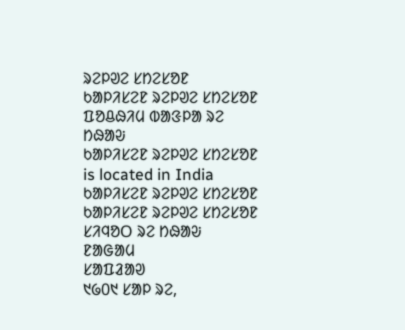ᱨᱮᱞᱣᱮ ᱥᱴᱮᱥᱚᱱ
ᱠᱟᱞᱤᱥᱮᱱ ᱨᱮᱞᱣᱮ ᱥᱴᱮᱥᱚᱱ
ᱯᱚᱪᱷᱤᱢ ᱵᱟᱝᱞᱟ ᱨᱮ ᱴᱷᱟᱶ
ᱠᱟᱞᱤᱥᱮᱱ ᱨᱮᱞᱣᱮ ᱥᱴᱮᱥᱚᱱ is located in India
ᱠᱟᱞᱤᱥᱮᱱ ᱨᱮᱞᱣᱮ ᱥᱴᱮᱥᱚᱱ
ᱠᱟᱞᱤᱥᱮᱱ ᱨᱮᱞᱣᱮ ᱥᱴᱮᱥᱚᱱ
ᱥᱤᱧᱚᱛ ᱨᱮ ᱴᱷᱟᱶ
ᱱᱟᱜᱟᱢ
ᱥᱟᱯᱲᱟᱣ
᱑᱙᱐᱑ ᱥᱟᱞ ᱨᱮ,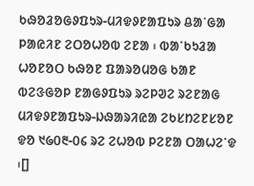ᱠᱷᱚᱲᱚᱜᱽᱯᱩᱨ-ᱢᱤᱫᱽᱱᱟᱯᱩᱨ ᱪᱟᱸᱜᱟ ᱞᱟᱭᱤᱱ ᱮᱛᱚᱦᱚᱵ ᱮᱱᱟ ᱾ ᱵᱟᱸᱠᱩᱲᱟ ᱦᱚᱱᱚᱛ ᱠᱷᱚᱱ ᱯᱟᱨᱚᱢᱚᱜ ᱠᱟᱱ ᱵᱮᱝᱜᱚᱞ ᱱᱟᱜᱽᱯᱩᱨ ᱨᱮᱞᱣᱮ ᱨᱮᱱᱟᱜ ᱢᱤᱫᱽᱱᱟᱯᱩᱨ-ᱡᱷᱟᱨᱤᱭᱟ ᱮᱠᱥᱴᱮᱱᱥᱚᱱ ᱫᱚ ᱑᱙᱐᱓-᱐᱔ ᱨᱮ ᱮᱦᱚᱵ ᱞᱮᱱᱟ ᱛᱟᱦᱮᱸᱫ ᱾[]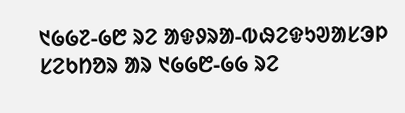᱑᱙᱙᱗-᱙᱘ ᱨᱮ ᱟᱫᱽᱨᱟ-ᱵᱷᱮᱫᱩᱣᱟᱥᱳᱞ ᱥᱮᱠᱴᱚᱨ ᱟᱨ ᱑᱙᱙᱘-᱙᱙ ᱨᱮ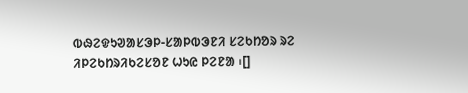ᱵᱷᱮᱫᱩᱣᱟᱥᱳᱞ-ᱥᱟᱞᱵᱳᱱᱤ ᱥᱮᱠᱴᱚᱨ ᱨᱮ ᱤᱞᱮᱠᱴᱨᱤᱠᱮᱥᱚᱱ ᱦᱩᱭ ᱞᱮᱱᱟ ᱾[]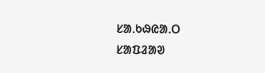ᱥᱟᱹᱠᱷᱭᱟᱹᱛ
ᱥᱟᱯᱲᱟᱣ